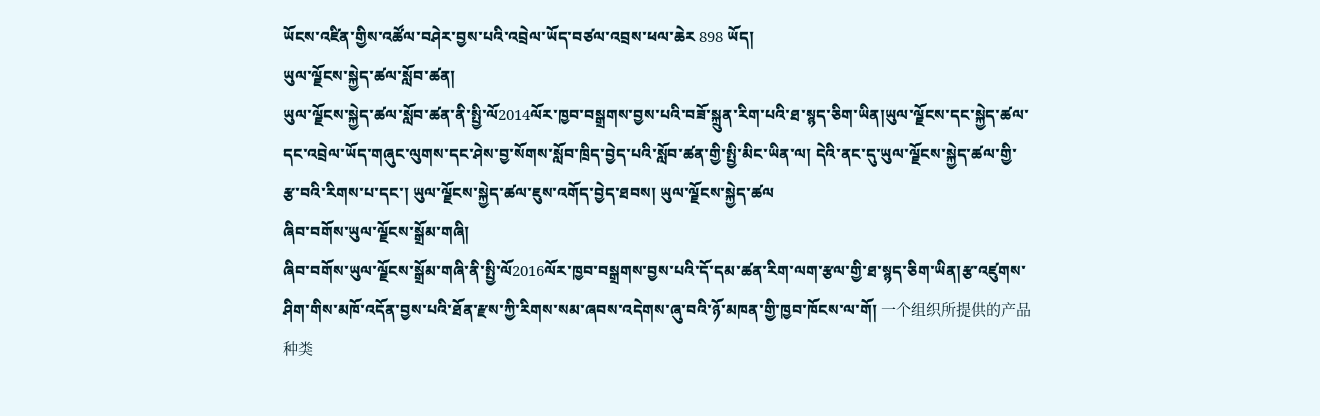ཡོངས་འཛིན་གྱིས་འཚོལ་བཤེར་བྱས་པའི་འབྲེལ་ཡོད་བཙལ་འབྲས་ཕལ་ཆེར 898 ཡོད།
ཡུལ་ལྗོངས་སྐྱེད་ཚལ་སློབ་ཚན།
ཡུལ་ལྗོངས་སྐྱེད་ཚལ་སློབ་ཚན་ནི་སྤྱི་ལོ2014ལོར་ཁྱབ་བསྒྲགས་བྱས་པའི་བཟོ་སྐྲུན་རིག་པའི་ཐ་སྙད་ཅིག་ཡིན།ཡུལ་ལྗོངས་དང་སྐྱེད་ཚལ་དང་འབྲེལ་ཡོད་གཞུང་ལུགས་དང་ཤེས་བྱ་སོགས་སློབ་ཁྲིད་བྱེད་པའི་སློབ་ཚན་གྱི་སྤྱི་མིང་ཡིན་ལ། དེའི་ནང་དུ་ཡུལ་ལྗོངས་སྐྱེད་ཚལ་གྱི་རྩ་བའི་རིགས་པ་དང་། ཡུལ་ལྗོངས་སྐྱེད་ཚལ་ཇུས་འགོད་བྱེད་ཐབས། ཡུལ་ལྗོངས་སྐྱེད་ཚལ
ཞིབ་བགོས་ཡུལ་ལྗོངས་སྒྲོམ་གཞི།
ཞིབ་བགོས་ཡུལ་ལྗོངས་སྒྲོམ་གཞི་ནི་སྤྱི་ལོ2016ལོར་ཁྱབ་བསྒྲགས་བྱས་པའི་དོ་དམ་ཚན་རིག་ལག་རྩལ་གྱི་ཐ་སྙད་ཅིག་ཡིན།རྩ་འཛུགས་ཤིག་གིས་མཁོ་འདོན་བྱས་པའི་ཐོན་རྫས་ཀྱི་རིགས་སམ་ཞབས་འདེགས་ཞུ་བའི་ཉོ་མཁན་གྱི་ཁྱབ་ཁོངས་ལ་གོ། 一个组织所提供的产品种类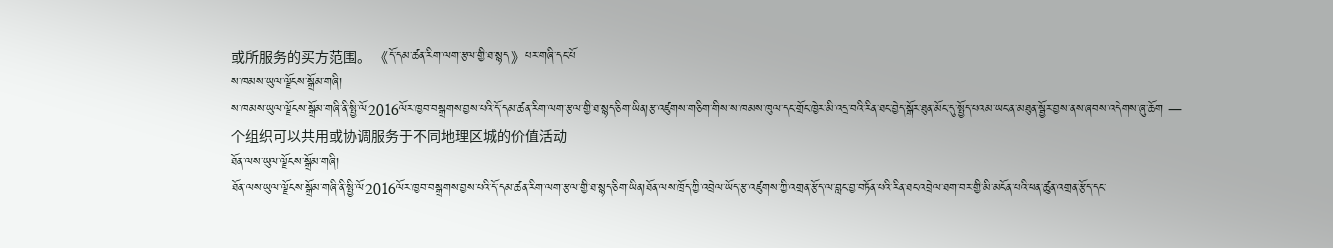或所服务的买方范围。 《དོ་དམ་ཚན་རིག་ལག་རྩལ་གྱི་ཐ་སྙད》པར་གཞི་དང་པོ
ས་ཁམས་ཡུལ་ལྗོངས་སྒྲོམ་གཞི།
ས་ཁམས་ཡུལ་ལྗོངས་སྒྲོམ་གཞི་ནི་སྤྱི་ལོ2016ལོར་ཁྱབ་བསྒྲགས་བྱས་པའི་དོ་དམ་ཚན་རིག་ལག་རྩལ་གྱི་ཐ་སྙད་ཅིག་ཡིན།རྩ་འཛུགས་གཅིག་གིས་ས་ཁམས་ཁུལ་དང་གྲོང་ཁྱེར་མི་འདྲ་བའི་རིན་ཐང་བྱེད་སྒོར་ཐུན་མོང་དུ་སྤྱོད་པའམ་ཡང་ན་མཐུན་སྦྱོར་བྱས་ནས་ཞབས་འདེགས་ཞུ་ཆོག 一个组织可以共用或协调服务于不同地理区城的价值活动
ཐོན་ལས་ཡུལ་ལྗོངས་སྒྲོམ་གཞི།
ཐོན་ལས་ཡུལ་ལྗོངས་སྒྲོམ་གཞི་ནི་སྤྱི་ལོ2016ལོར་ཁྱབ་བསྒྲགས་བྱས་པའི་དོ་དམ་ཚན་རིག་ལག་རྩལ་གྱི་ཐ་སྙད་ཅིག་ཡིན།ཐོན་ལས་ཁྲོད་ཀྱི་འབྲེལ་ཡོད་རྩ་འཛུགས་ཀྱི་འགྲན་རྩོད་ལ་བླང་བྱ་བཏོན་པའི་རིན་ཐང་འབྲེལ་ཐག་བར་གྱི་མི་མངོན་པའི་ཕན་ཚུན་འགྲན་རྩོད་དང་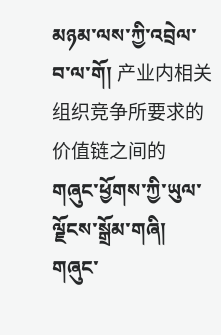མཉམ་ལས་ཀྱི་འབྲེལ་བ་ལ་གོ། 产业内相关组织竞争所要求的价值链之间的
གཞུང་ཕྱོགས་ཀྱི་ཡུལ་ལྗོངས་སྒྲོམ་གཞི།
གཞུང་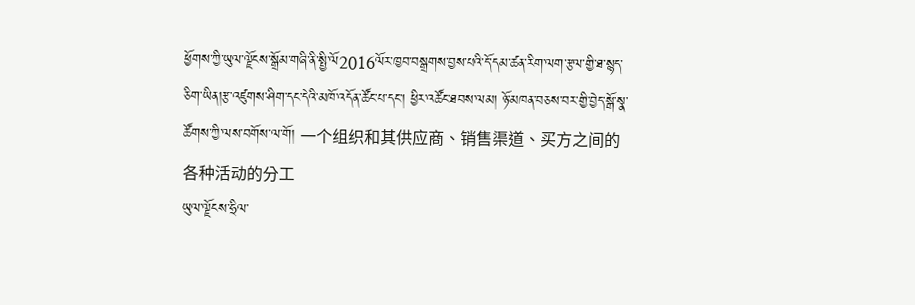ཕྱོགས་ཀྱི་ཡུལ་ལྗོངས་སྒྲོམ་གཞི་ནི་སྤྱི་ལོ2016ལོར་ཁྱབ་བསྒྲགས་བྱས་པའི་དོ་དམ་ཚན་རིག་ལག་རྩལ་གྱི་ཐ་སྙད་ཅིག་ཡིན།རྩ་འཛུགས་ཤིག་དང་དེའི་མཁོ་འདོན་ཚོང་པ་དང་། ཕྱིར་འཚོང་ཐབས་ལམ། ཉོ་མཁན་བཅས་བར་གྱི་བྱེད་སྒོ་སྣ་ཚོགས་ཀྱི་ལས་བགོས་ལ་གོ། 一个组织和其供应商、销售渠道、买方之间的各种活动的分工
ཡུལ་ལྗོངས་ཧྲིལ་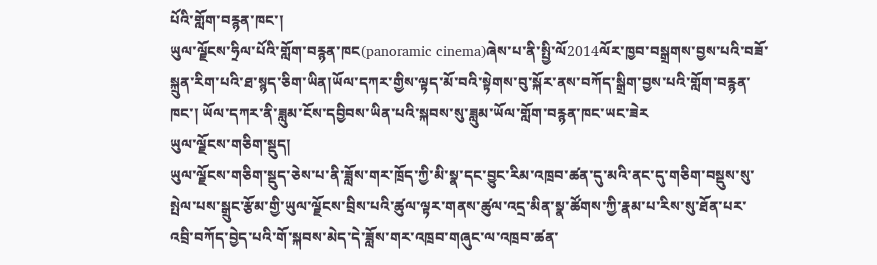པོའི་གློག་བརྙན་ཁང་།
ཡུལ་ལྗོངས་ཧྲིལ་པོའི་གློག་བརྙན་ཁང(panoramic cinema)ཞེས་པ་ནི་སྤྱི་ལོ2014ལོར་ཁྱབ་བསྒྲགས་བྱས་པའི་བཟོ་སྐྲུན་རིག་པའི་ཐ་སྙད་ཅིག་ཡིན།ཡོལ་དཀར་གྱིས་ལྟད་མོ་བའི་སྟེགས་བུ་སྐོར་ནས་བཀོད་སྒྲིག་བྱས་པའི་གློག་བརྙན་ཁང་། ཡོལ་དཀར་ནི་ཟླུམ་ངོས་དབྱིབས་ཡིན་པའི་སྐབས་སུ་ཟླུམ་ཡོལ་གློག་བརྙན་ཁང་ཡང་ཟེར
ཡུལ་ལྗོངས་གཅིག་སྡུད།
ཡུལ་ལྗོངས་གཅིག་སྡུད་ཅེས་པ་ནི་ཟློས་གར་ཁྲོད་ཀྱི་མི་སྣ་དང་བྱུང་རིམ་འཁྲབ་ཚན་དུ་མའི་ནང་དུ་གཅིག་བསྡུས་སུ་སྤེལ་པས་སྒྲུང་རྩོམ་གྱི་ཡུལ་ལྗོངས་བྲིས་པའི་ཚུལ་ལྟར་གནས་ཚུལ་འདྲ་མིན་སྣ་ཚོགས་ཀྱི་རྣམ་པ་རིས་སུ་ཐོན་པར་འབྲི་བཀོད་བྱེད་པའི་གོ་སྐབས་མེད་དེ་ཟློས་གར་འཁྲབ་གཞུང་ལ་འཁྲབ་ཚན་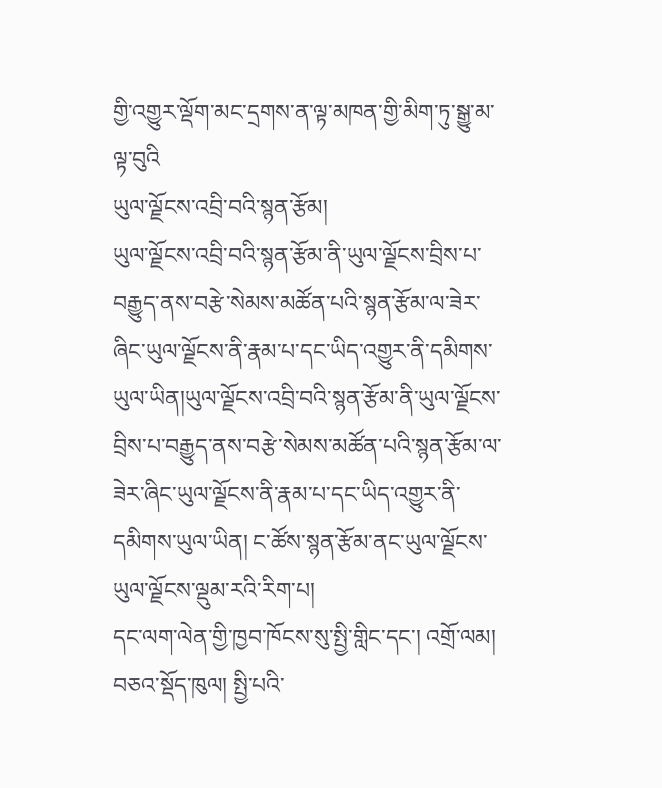གྱི་འགྱུར་ལྡོག་མང་དྲགས་ན་ལྟ་མཁན་གྱི་མིག་ཏུ་སྒྱུ་མ་ལྟ་བུའི
ཡུལ་ལྗོངས་འབྲི་བའི་སྙན་རྩོམ།
ཡུལ་ལྗོངས་འབྲི་བའི་སྙན་རྩོམ་ནི་ཡུལ་ལྗོངས་བྲིས་པ་བརྒྱུད་ནས་བརྩེ་སེམས་མཚོན་པའི་སྙན་རྩོམ་ལ་ཟེར་ཞིང་ཡུལ་ལྗོངས་ནི་རྣམ་པ་དང་ཡིད་འགྱུར་ནི་དམིགས་ཡུལ་ཡིན།ཡུལ་ལྗོངས་འབྲི་བའི་སྙན་རྩོམ་ནི་ཡུལ་ལྗོངས་བྲིས་པ་བརྒྱུད་ནས་བརྩེ་སེམས་མཚོན་པའི་སྙན་རྩོམ་ལ་ཟེར་ཞིང་ཡུལ་ལྗོངས་ནི་རྣམ་པ་དང་ཡིད་འགྱུར་ནི་དམིགས་ཡུལ་ཡིན། ང་ཚོས་སྙན་རྩོམ་ནང་ཡུལ་ལྗོངས་
ཡུལ་ལྗོངས་ལྡུམ་རའི་རིག་པ།
དང་ལག་ལེན་གྱི་ཁྱབ་ཁོངས་སུ་སྤྱི་གླིང་དང་། འགྲོ་ལམ། བཅའ་སྡོད་ཁུལ། སྤྱི་པའི་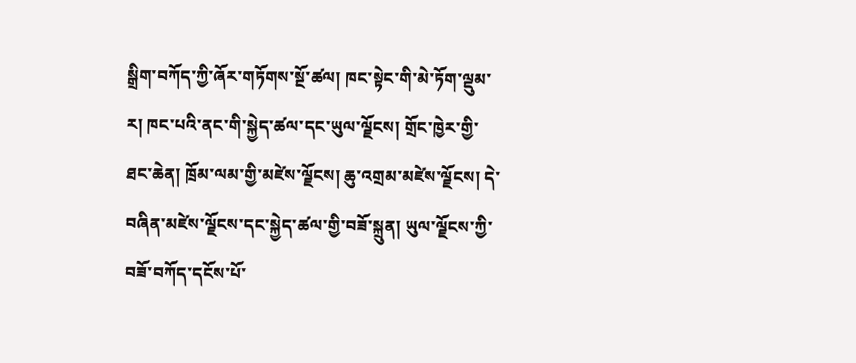སྒྲིག་བཀོད་ཀྱི་ཞོར་གཏོགས་སྔོ་ཚལ། ཁང་སྟེང་གི་མེ་ཏོག་ལྡུམ་ར། ཁང་པའི་ནང་གི་སྐྱེད་ཚལ་དང་ཡུལ་ལྗོངས། གྲོང་ཁྱེར་གྱི་ཐང་ཆེན། ཁྲོམ་ལམ་གྱི་མཛེས་ལྗོངས། ཆུ་འགྲམ་མཛེས་ལྗོངས། དེ་བཞིན་མཛེས་ལྗོངས་དང་སྐྱེད་ཚལ་གྱི་བཟོ་སྐྲུན། ཡུལ་ལྗོངས་ཀྱི་བཟོ་བཀོད་དངོས་པོ་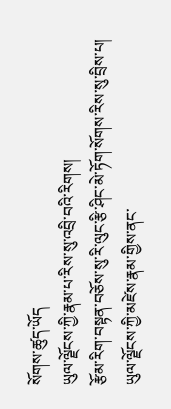སོགས་ཚུད་ཡོད
ཡུལ་ལྗོངས་ཀྱི་རྣམ་པ་རིས་སུ་འབྲི་བའི་རིགས།
རྩོམ་རིག་བསྟན་བཅོས་སུ་རི་ལུང་རྩི་ཤིང་མེ་ཏོག་སོགས་རིས་སུ་བྲིས་པ། ཡུལ་ལྗོངས་ཀྱི་མཛེས་རྣམ་གྱིས་ནང་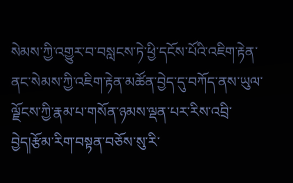སེམས་ཀྱི་འགྱུར་བ་བསླངས་ཏེ་ཕྱི་དངོས་པོའི་འཇིག་རྟེན་ནང་སེམས་ཀྱི་འཇིག་རྟེན་མཚོན་བྱེད་དུ་བཀོད་ནས་ཡུལ་ལྗོངས་ཀྱི་རྣམ་པ་གསོན་ཉམས་ལྡན་པར་རིས་འབྲི་བྱེད།རྩོམ་རིག་བསྟན་བཅོས་སུ་རི་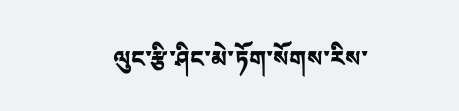ལུང་རྩི་ཤིང་མེ་ཏོག་སོགས་རིས་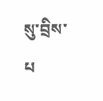སུ་བྲིས་པ